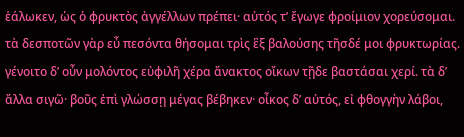ἑάλωκεν, ὡς ὁ φρυκτὸς ἀγγέλλων πρέπει· αὐτός τʼ ἔγωγε φροίμιον χορεύσομαι. τὰ δεσποτῶν γὰρ εὖ πεσόντα θήσομαι τρὶς ἓξ βαλούσης τῆσδέ μοι φρυκτωρίας. γένοιτο δʼ οὖν μολόντος εὐφιλῆ χέρα ἄνακτος οἴκων τῇδε βαστάσαι χερί. τὰ δʼ ἄλλα σιγῶ· βοῦς ἐπὶ γλώσσῃ μέγας βέβηκεν· οἶκος δʼ αὐτός, εἰ φθογγὴν λάβοι,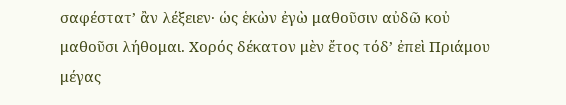σαφέστατʼ ἂν λέξειεν· ὡς ἑκὼν ἐγὼ μαθοῦσιν αὐδῶ κοὐ μαθοῦσι λήθομαι. Χορός δέκατον μὲν ἔτος τόδʼ ἐπεὶ Πριάμου μέγας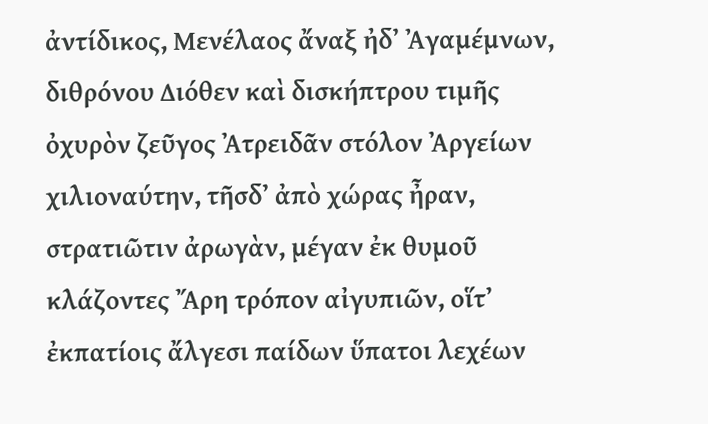ἀντίδικος, Μενέλαος ἄναξ ἠδʼ Ἀγαμέμνων, διθρόνου Διόθεν καὶ δισκήπτρου τιμῆς ὀχυρὸν ζεῦγος Ἀτρειδᾶν στόλον Ἀργείων χιλιοναύτην, τῆσδʼ ἀπὸ χώρας ἦραν, στρατιῶτιν ἀρωγὰν, μέγαν ἐκ θυμοῦ κλάζοντες Ἄρη τρόπον αἰγυπιῶν, οἵτʼ ἐκπατίοις ἄλγεσι παίδων ὕπατοι λεχέων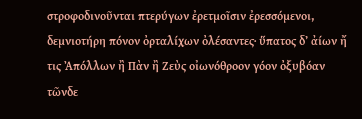στροφοδινοῦνται πτερύγων ἐρετμοῖσιν ἐρεσσόμενοι, δεμνιοτήρη πόνον ὀρταλίχων ὀλέσαντες· ὕπατος δʼ ἀίων ἤ τις Ἀπόλλων ἢ Πὰν ἢ Ζεὺς οἰωνόθροον γόον ὀξυβόαν τῶνδε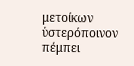μετοίκων ὑστερόποινον πέμπει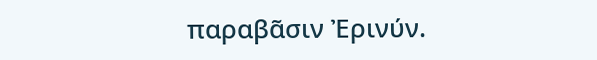παραβᾶσιν Ἐρινύν.